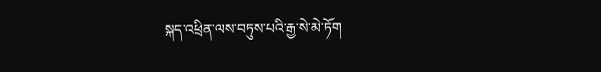སྐད་འཕྲིན་ལས་བཏུས་པའི་རྒྱ་སེ་མེ་ཏོག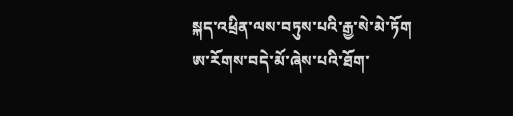སྐད་འཕྲིན་ལས་བཏུས་པའི་རྒྱ་སེ་མེ་ཏོག
ཨ་རོགས་བདེ་མོ་ཞེས་པའི་ཐོག་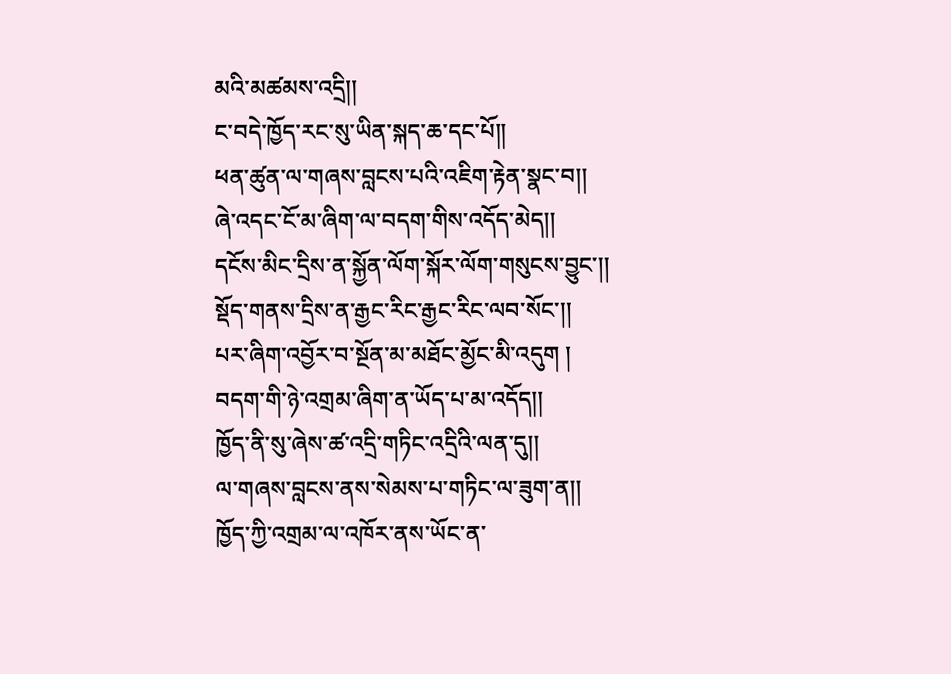མའི་མཚམས་འདྲི།།
ང་བདེ་ཁྱོད་རང་སུ་ཡིན་སྐད་ཆ་དང་པོ།།
ཕན་ཚུན་ལ་གཞས་བླངས་པའི་འཇིག་རྟེན་སྣང་བ།།
ཞེ་འདང་ངོ་མ་ཞིག་ལ་བདག་གིས་འདོད་མེད།།
དངོས་མིང་དྲིས་ན་སྐྱོན་ལོག་སྐོར་ལོག་གསུངས་བྱུང་།།
སྡོད་གནས་དྲིས་ན་རྒྱང་རིང་རྒྱང་རིང་ལབ་སོང་།།
པར་ཞིག་འབྱོར་བ་སྔོན་མ་མཐོང་མྱོང་མི་འདུག །
བདག་གི་ཉེ་འགྲམ་ཞིག་ན་ཡོད་པ་མ་འདོད།།
ཁྱོད་ནི་སུ་ཞེས་ཚ་འདྲི་གཏིང་འདྲིའི་ལན་དུ།།
ལ་གཞས་བླངས་ནས་སེམས་པ་གཏིང་ལ་ཟུག་ན།།
ཁྱོད་ཀྱི་འགྲམ་ལ་འཁོར་ནས་ཡོང་ན་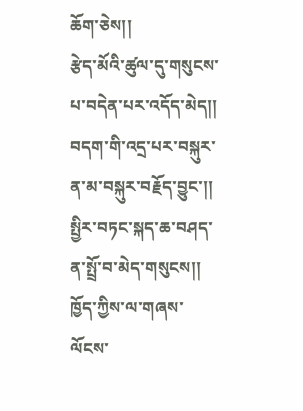ཆོག་ཅེས།།
རྩེད་མོའི་ཚུལ་དུ་གསུངས་པ་བདེན་པར་འདོད་མེད།།
བདག་གི་འདྲ་པར་བསྐུར་ན་མ་བསྐུར་བརྗོད་བྱུང་།།
སྤྱིར་བཏང་སྐད་ཆ་བཤད་ན་སྤྲོ་བ་མེད་གསུངས།།
ཁྱོད་ཀྱིས་ལ་གཞས་ལོངས་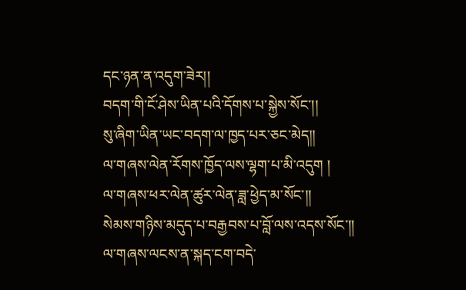དང་ཉན་ན་འདུག་ཟེར།།
བདག་གི་ངོ་ཤེས་ཡིན་པའི་དོགས་པ་སྐྱེས་སོང་།།
སུ་ཞིག་ཡིན་ཡང་བདག་ལ་ཁྱད་པར་ཅང་མེད།།
ལ་གཞས་ལེན་རོགས་ཁྱོད་ལས་ལྷག་པ་མི་འདུག །
ལ་གཞས་ཕར་ལེན་ཚུར་ལེན་ཟླ་ཕྱེད་མ་སོང་།།
སེམས་གཉིས་མདུད་པ་བརྒྱབས་པ་བློ་ལས་འདས་སོང་།།
ལ་གཞས་ལངས་ན་སྐད་ངག་བདེ་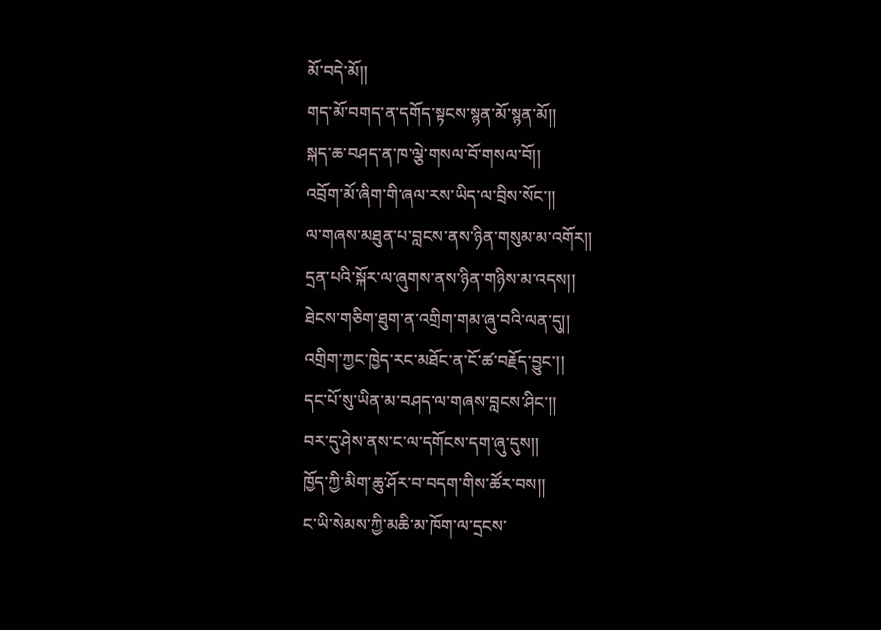མོ་བདེ་མོ།།
གད་མོ་བགད་ན་དགོད་སྟངས་སྙན་མོ་སྙན་མོ།།
སྐད་ཆ་བཤད་ན་ཁ་ལྕེ་གསལ་བོ་གསལ་བོ།།
འབྲོག་མོ་ཞིག་གི་ཞལ་རས་ཡིད་ལ་བྲིས་སོང་།།
ལ་གཞས་མཐུན་པ་བླངས་ནས་ཉིན་གསུམ་མ་འགོར།།
དྲན་པའི་སྐོར་ལ་ཞུགས་ནས་ཉིན་གཉིས་མ་འདས།།
ཐེངས་གཅིག་ཐུག་ན་འགྲིག་གམ་ཞུ་བའི་ལན་དུ།།
འགྲིག་ཀྱང་ཁྱེད་རང་མཐོང་ན་ངོ་ཚ་བརྗོད་བྱུང་།།
དང་པོ་སུ་ཡིན་མ་བཤད་ལ་གཞས་བླངས་ཤིང་།།
བར་དུ་ཤེས་ནས་ང་ལ་དགོངས་དག་ཞུ་དུས།།
ཁྱོད་ཀྱི་མིག་ཆུ་ཤོར་བ་བདག་གིས་ཚོར་བས།།
ང་ཡི་སེམས་ཀྱི་མཆི་མ་ཁོག་ལ་དྲངས་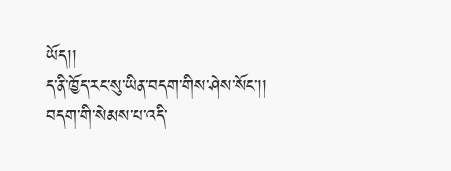ཡོད།།
ད་ནི་ཁྱོད་རང་སུ་ཡིན་བདག་གིས་ཤེས་སོང་།།
བདག་གི་སེམས་པ་འདི་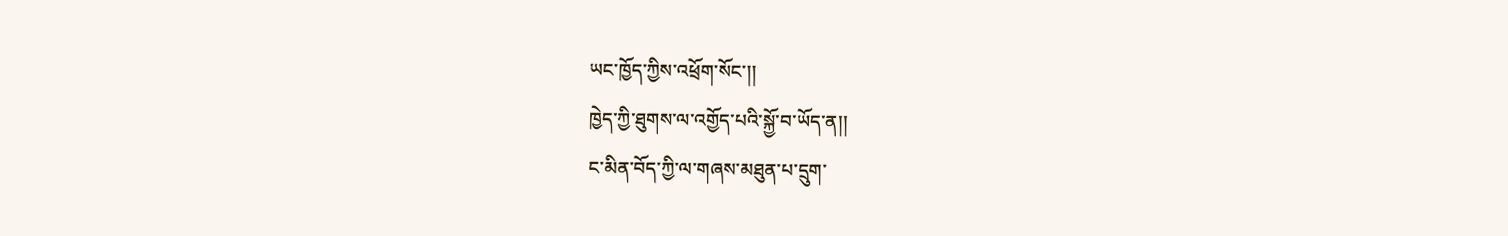ཡང་ཁྱོད་ཀྱིས་འཕྲོག་སོང་།།
ཁྱེད་ཀྱི་ཐུགས་ལ་འགྱོད་པའི་སྐྱོ་བ་ཡོད་ན།།
ང་མིན་བོད་ཀྱི་ལ་གཞས་མཐུན་པ་དྲུག་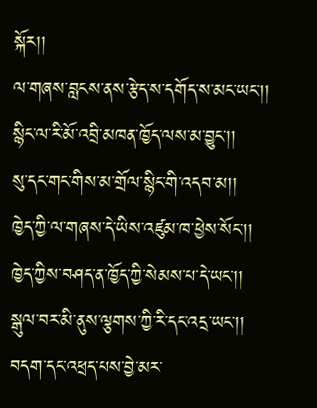སྐོར།།
ལ་གཞས་བླངས་ནས་རྩེད་ས་དགོད་ས་མང་ཡང་།།
སྙིང་ལ་རི་མོ་འབྲི་མཁན་ཁྱོད་ལས་མ་བྱུང་།།
སུ་དང་གང་གིས་མ་གྲོལ་སྙིང་གི་འདབ་མ།།
ཁྱེད་ཀྱི་ལ་གཞས་དེ་ཡིས་འཛུམ་ཁ་ཕྱེས་སོང་།།
ཁྱེད་ཀྱིས་བཤད་ན་ཁྱོད་ཀྱི་སེམས་པ་དེ་ཡང་།།
སྒུལ་བར་མི་ནུས་ལྕགས་ཀྱི་རི་དང་འདྲ་ཡང་།།
བདག་དང་འཕྲད་པས་བྱེ་མར་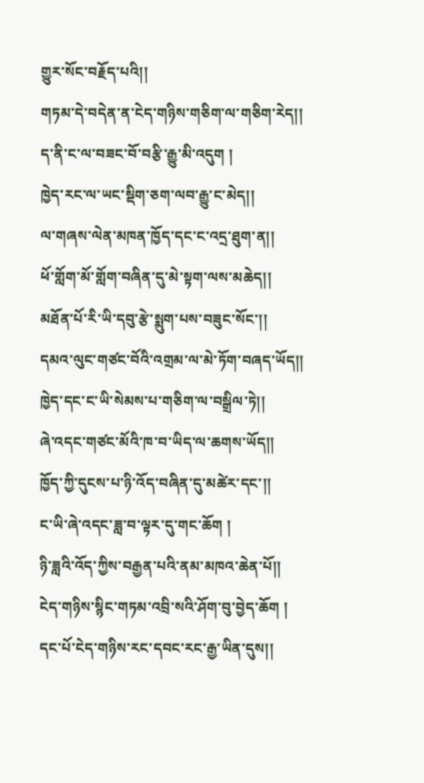གྱུར་སོང་བརྗོད་པའི།།
གཏམ་དེ་བདེན་ན་ངེད་གཉིས་གཅིག་ལ་གཅིག་རེད།།
ད་ནི་ང་ལ་བཟང་བོ་བརྩི་རྒྱུ་མི་འདུག །
ཁྱེད་རང་ལ་ཡང་སྡིག་ཅག་ལབ་རྒྱུ་ང་མེད།།
ལ་གཞས་ལེན་མཁན་ཁྱོད་དང་ང་འདྲ་ཐུག་ན།།
ཕོ་གློག་མོ་གློག་བཞིན་དུ་མེ་སྟག་ལས་མཆེད།།
མཐོན་པོ་རི་ཡི་དབུ་རྩེ་སྨུག་པས་བཟུང་སོང་།།
དམའ་ལུང་གཙང་བོའི་འགྲམ་ལ་མེ་ཏོག་བཞད་ཡོད།།
ཁྱེད་དང་ང་ཡི་སེམས་པ་གཅིག་ལ་བསྒྲིལ་ཏེ།།
ཞེ་འདང་གཙང་མོའི་ཁ་བ་ཡིད་ལ་ཆགས་ཡོད།།
ཁྱོད་ཀྱི་དུངས་པ་ཉི་འོད་བཞིན་དུ་མཚེར་དང་།།
ང་ཡི་ཞེ་འདང་ཟླ་བ་ལྟར་དུ་གང་ཆོག །
ཉི་ཟླའི་འོད་ཀྱིས་བརྒྱན་པའི་ནམ་མཁའ་ཆེན་པོ།།
ངེད་གཉིས་སྙིང་གཏམ་འབྲི་སའི་ཤོག་བུ་བྱེད་ཆོག །
དང་པོ་ངེད་གཉིས་རང་དབང་རང་རྒྱ་ཡིན་དུས།།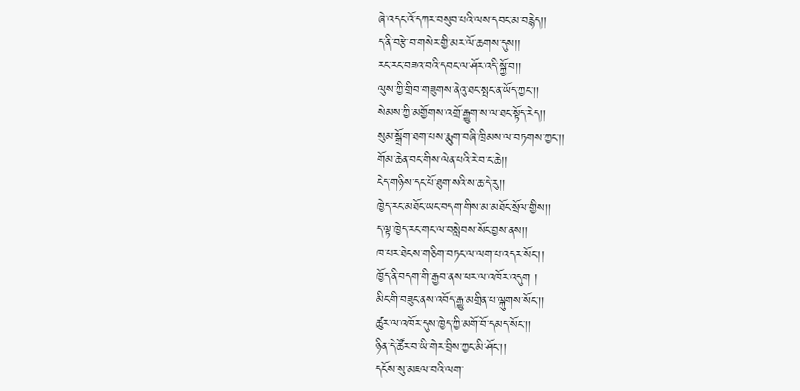ཞེ་འདང་འོ་དཀར་བསུབ་པའི་ལས་དབང་མ་བརྙེད།།
ད་ནི་བརྩེ་བ་གསེར་གྱི་མར་ལོ་ཆགས་དུས།།
རང་རང་བཟའ་བའི་དབང་ལ་ཤོར་འདི་སྐྱོ་བ།།
ལུས་ཀྱི་གྲིབ་གཟུགས་ནེའུ་ཐང་སྤང་ན་ཡོད་ཀྱང་།།
སེམས་ཀྱི་མགྱོགས་འགྲོ་རྒྱུག་ས་ལ་ཐང་སྟོད་རེད།།
སུམ་སྒྲོག་ཐག་པས་རྨུག་བཞི་ཁྲིམས་ལ་བཏགས་ཀྱང་།།
གོམ་ཆེན་བང་གིས་ལེན་པའི་རེ་བ་ང་ཆེ།།
ངེད་གཉིས་དང་པོ་ཐུག་སའི་ས་ཆ་དེ་རུ།།
ཁྱེད་རང་མཐོང་ཡང་བདག་གིས་མ་མཐོང་སྲོལ་གྱིས།།
ད་ལྟ་ཁྱེད་རང་གང་ལ་བསླེབས་སོང་བྱས་ནས།།
ཁ་པར་ཐེངས་གཅིག་བཏང་ལ་ལག་པ་འདར་སོང་།།
ཁྱོད་ནི་བདག་གི་རྒྱབ་ནས་ཕར་ལ་འཁོར་འདུག །
མིང་གི་བཟུང་ནས་འབོད་རྒྱུ་མགྲིན་པ་ལྐུགས་སོང་།།
ཚུར་ལ་འཁོར་དུས་ཁྱེད་ཀྱི་མགོ་བོ་དམད་སོང་།།
ཉིན་དེ་ཚོར་བ་ཡི་གེར་བྲིས་ཀྱང་མི་ཤོང་།།
དངོས་སུ་མཇལ་བའི་ལག་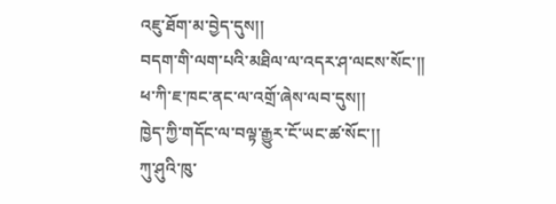འཇུ་ཐོག་མ་བྱེད་དུས།།
བདག་གི་ལག་པའི་མཐིལ་ལ་འདར་ཤ་ལངས་སོང་།།
ཕ་ཀི་ཇ་ཁང་ནང་ལ་འགྲོ་ཞེས་ལབ་དུས།།
ཁྱེད་ཀྱི་གདོང་ལ་བལྟ་རྒྱུར་ངོ་ཡང་ཚ་སོང་།།
ཀུ་ཤུའི་ཁུ་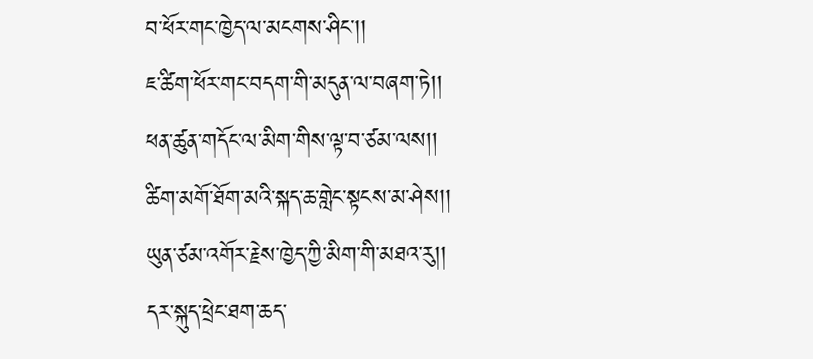བ་ཕོར་གང་ཁྱེད་ལ་མངགས་ཤིང་།།
ཇ་ཚིག་ཕོར་གང་བདག་གི་མདུན་ལ་བཞག་ཏེ།།
ཕན་ཚུན་གདོང་ལ་མིག་གིས་ལྟ་བ་ཙམ་ལས།།
ཚིག་མགོ་ཐོག་མའི་སྐད་ཆ་གླེང་སྟངས་མ་ཤེས།།
ཡུན་ཙམ་འགོར་རྗེས་ཁྱེད་ཀྱི་མིག་གི་མཐའ་རུ།།
དར་སྐུད་ཕྲེང་ཐག་ཆད་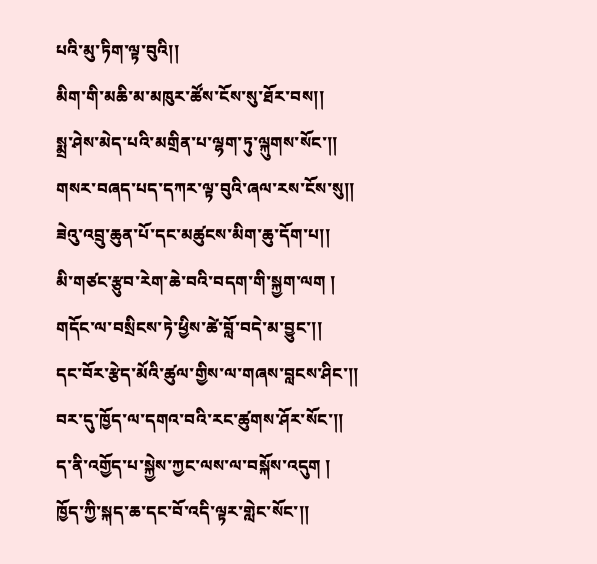པའི་མུ་ཏིག་ལྟ་བུའི།།
མིག་གི་མཆི་མ་མཁུར་ཚོས་ངོས་སུ་ཐོར་བས།།
སྨྲ་ཤེས་མེད་པའི་མགྲིན་པ་ལྷག་ཏུ་ལྐུགས་སོང་།།
གསར་བཞད་པད་དཀར་ལྟ་བུའི་ཞལ་རས་ངོས་སུ།།
ཟེའུ་འབྲུ་ཆུན་པོ་དང་མཚུངས་མིག་ཆུ་དོག་པ།།
མི་གཙང་རྩུབ་རེག་ཆེ་བའི་བདག་གི་སྐྱག་ལག །
གདོང་ལ་བསྲིངས་ཏེ་ཕྱིས་ཚེ་བློ་བདེ་མ་བྱུང་།།
དང་བོར་རྩེད་མོའི་ཚུལ་གྱིས་ལ་གཞས་བླངས་ཤིང་།།
བར་དུ་ཁྱོད་ལ་དགའ་བའི་རང་ཚུགས་ཤོར་སོང་།།
ད་ནི་འགྱོད་པ་སྐྱེས་ཀྱང་ལས་ལ་བསྐོས་འདུག །
ཁྱོད་ཀྱི་སྐད་ཆ་དང་བོ་འདི་ལྟར་གླེང་སོང་།།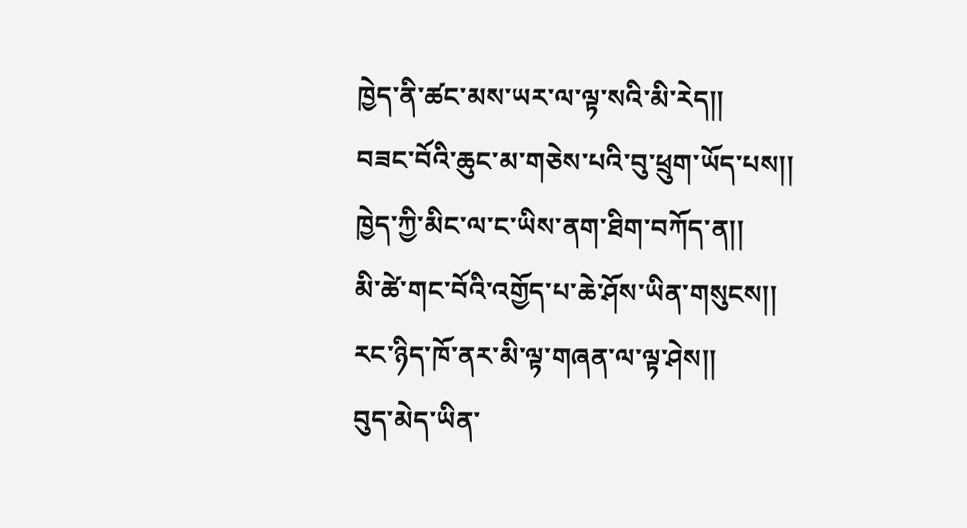ཁྱེད་ནི་ཚང་མས་ཡར་ལ་ལྟ་སའི་མི་རེད།།
བཟང་བོའི་ཆུང་མ་གཅེས་པའི་བུ་ཕྲུག་ཡོད་པས།།
ཁྱེད་ཀྱི་མིང་ལ་ང་ཡིས་ནག་ཐིག་བཀོད་ན།།
མི་ཚེ་གང་བོའི་འགྱོད་པ་ཆེ་ཤོས་ཡིན་གསུངས།།
རང་ཉིད་ཁོ་ནར་མི་ལྟ་གཞན་ལ་ལྟ་ཤེས།།
བུད་མེད་ཡིན་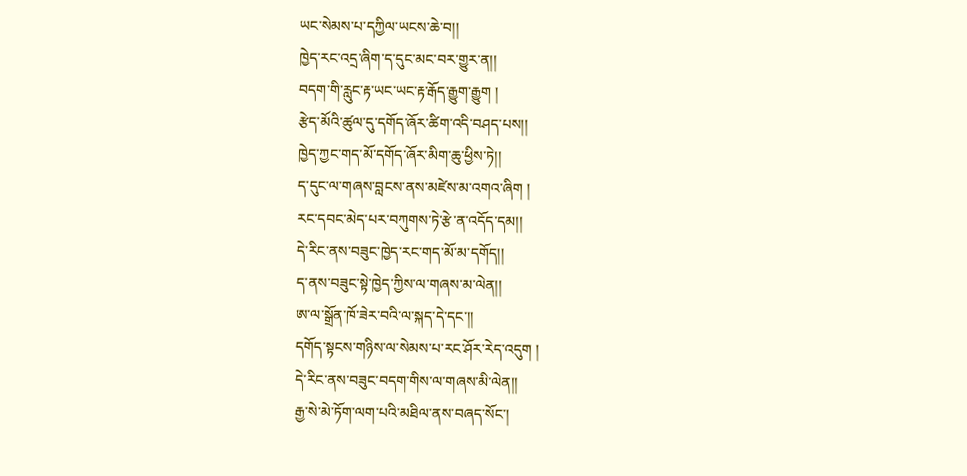ཡང་སེམས་པ་དཀྱིལ་ཡངས་ཆེ་བ།།
ཁྱེད་རང་འདྲ་ཞིག་ད་དུང་མང་བར་གྱུར་ན།།
བདག་གི་རླུང་རྟ་ཡང་ཡང་རྟ་རྒོད་རྒྱུག་རྒྱུག །
རྩེད་མོའི་ཚུལ་དུ་དགོད་ཞོར་ཚིག་འདི་བཤད་པས།།
ཁྱེད་ཀྱང་གད་མོ་དགོད་ཞོར་མིག་ཆུ་ཕྱིས་ཏེ།།
ད་དུང་ལ་གཞས་བླངས་ནས་མཛེས་མ་འགའ་ཞིག །
རང་དབང་མེད་པར་བཀུགས་ཏེ་རྩེ་ན་འདོད་དམ།།
དེ་རིང་ནས་བཟུང་ཁྱེད་རང་གད་མོ་མ་དགོད།།
ད་ནས་བཟུང་སྟེ་ཁྱེད་ཀྱིས་ལ་གཞས་མ་ལེན།།
ཨ་ལ་སྒྲོན་ཁོ་ཟེར་བའི་ལ་སྐད་དེ་དང་།།
དགོད་སྟངས་གཉིས་ལ་སེམས་པ་རང་ཤོར་རེད་འདུག །
དེ་རིང་ནས་བཟུང་བདག་གིས་ལ་གཞས་མི་ལེན།།
རྒྱ་སེ་མེ་ཏོག་ལག་པའི་མཐིལ་ནས་བཞད་སོང་།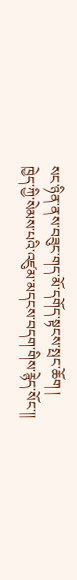སང་ཉིན་ནས་བཟུང་གད་མོ་དགོད་སྟངས་སྤང་ཆོག །
ཁྱེད་ཀྱི་སེམས་པའི་འཛུམ་མདངས་བདག་གིས་རྙེད་སོང་།།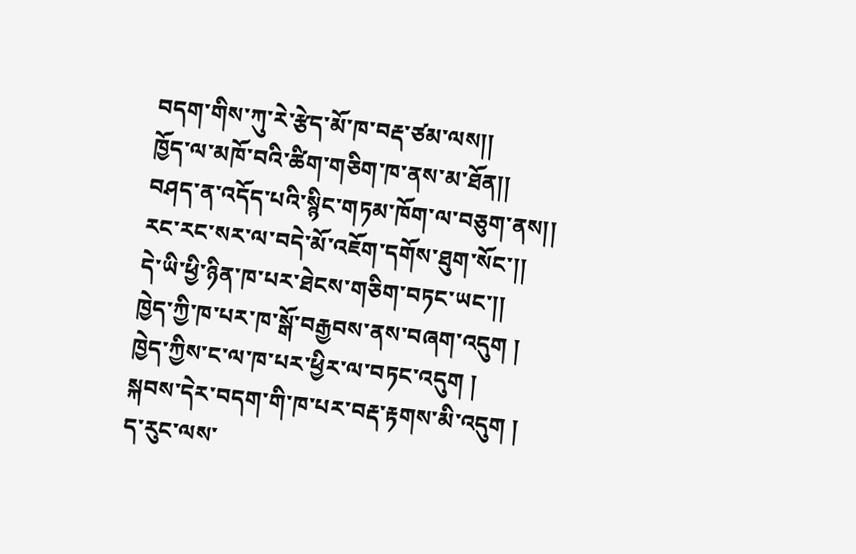བདག་གིས་ཀུ་རེ་རྩེད་མོ་ཁ་བརྡ་ཙམ་ལས།།
ཁྱོད་ལ་མཁོ་བའི་ཚིག་གཅིག་ཁ་ནས་མ་ཐོན།།
བཤད་ན་འདོད་པའི་སྙིང་གཏམ་ཁོག་ལ་བཅུག་ནས།།
རང་རང་སར་ལ་བདེ་མོ་འཇོག་དགོས་ཐུག་སོང་།།
དེ་ཡི་ཕྱི་ཉིན་ཁ་པར་ཐེངས་གཅིག་བཏང་ཡང་།།
ཁྱེད་ཀྱི་ཁ་པར་ཁ་སྒོ་བརྒྱབས་ནས་བཞག་འདུག །
ཁྱེད་ཀྱིས་ང་ལ་ཁ་པར་ཕྱིར་ལ་བཏང་འདུག །
སྐབས་དེར་བདག་གི་ཁ་པར་བརྡ་རྟགས་མི་འདུག །
ད་རུང་ལས་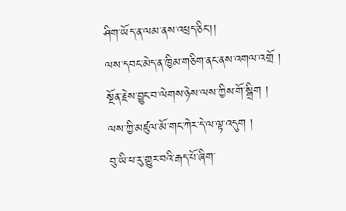ཤིག་ཡོད་ན་ལམ་ནས་འཕྲད་ཅིང་།།
ལས་དབང་མེད་ན་ཁྱིམ་གཅིག་ནང་ནས་འགལ་འགྲོ །
སྔོན་རྗེས་བྱུང་བ་ལེགས་ཉེས་ལས་ཀྱིས་གོ་སྒྲིག །
ལས་ཀྱི་མཛུལ་མོ་གང་ཀེར་དེ་ལ་ལྟ་འདུག །
བུ་ཡི་ཕ་རུ་གྱུར་བའི་རྒད་པོ་ཞིག་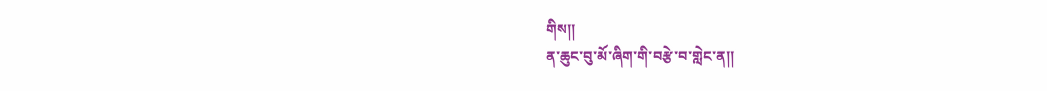གིས།།
ན་ཆུང་བུ་མོ་ཞིག་གི་བརྩེ་བ་གླེང་ན།།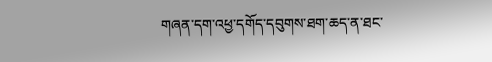གཞན་དག་འཕྱ་དགོད་དབུགས་ཐག་ཆད་ན་ཐང་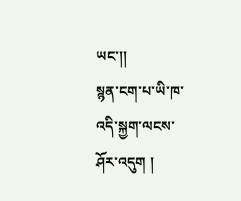ཡང་།།
སྙན་ངག་པ་ཡི་ཁ་འདི་སྐྱག་ལངས་ཤོར་འདུག །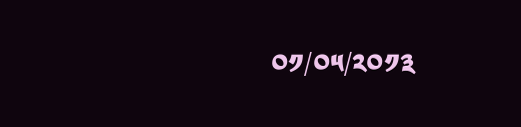༠༡/༠༥/༢༠༡༣